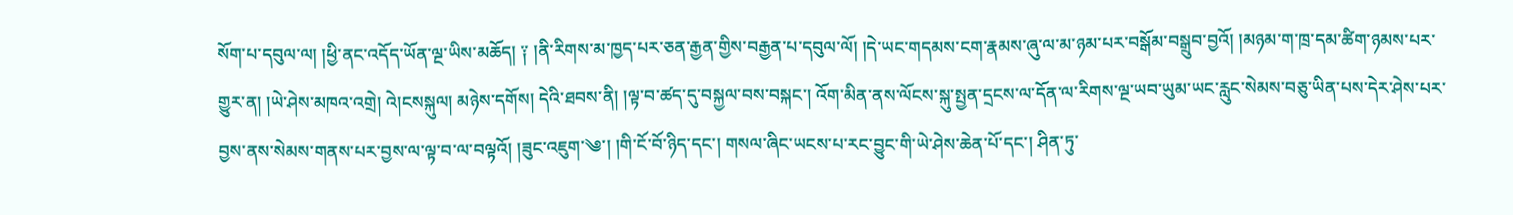སོག་པ་དབུལ་ལ། །ཕྱི་ནང་འདོད་ཡོན་ལྔ་ཡིས་མཆོད། ༑ །ནི་རིགས་མ་ཁྱད་པར་ཅན་རྒྱན་གྱིས་བརྒྱན་པ་དབུལ་ལོ། །དེ་ཡང་གདམས་ངག་རྣམས་ཞུ་ལ་མ་ཉམ་པར་བསྒོམ་བསྒྲུབ་བྱའོ། །མཉམ་ག་ཁྲ་དམ་ཚིག་ཉམས་པར་ གྱུར་ན། །ཡེ་ཤེས་མཁའ་འགྲེ། འེ།ངསསྐུལ། མཉེས་དགོས། དེའི་ཐབས་ནི། །ལྟ་བ་ཚད་དུ་བསྐྱལ་བས་བསྐང་། འོག་མིན་ནས་ལོངས་སྐུ་སྤྱན་དྲངས་ལ་དོན་ལ་རིགས་ལྔ་ཡབ་ཡུམ་ཡང་རླུང་སེམས་བཅུ་ཡིན་པས་དེར་ཤེས་པར་བྱས་ནས་སེམས་གནས་པར་བྱས་ལ་ལྟ་བ་ལ་བལྟའོ། །ཟུང་འཇུག་༄་། །གི་ངོ་བོ་ཉིད་དང་། གསལ་ཞིང་ཡངས་པ་རང་བྱུང་གི་ཡེ་ཤེས་ཆེན་པོ་དང་། ཤིན་ཏུ་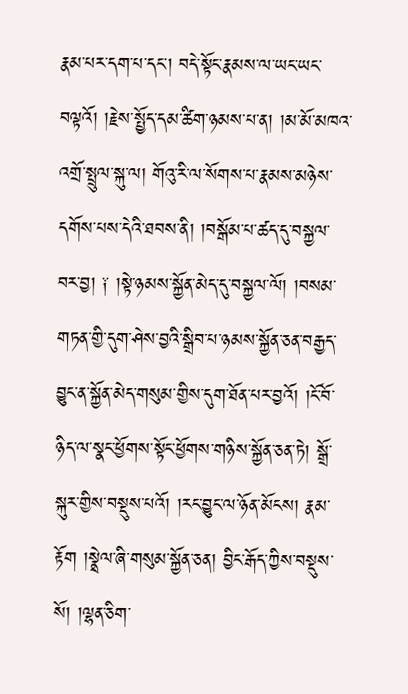རྣམ་པར་དག་པ་དང་། བདེ་སྟོང་རྣམས་ལ་ཡང་ཡང་བལྟའོ། །རྗེས་སྤྱོད་དམ་ཚིག་ཉམས་པ་ན། །མ་མོ་མཁའ་འགྲོ་སྤྲུལ་སྐུ་ལ། གོའུ་རི་ལ་སོགས་པ་རྣམས་མཉེས་དགོས་པས་དེའི་ཐབས་ནི། །བསྒོམ་པ་ཚད་དུ་བསྐྱལ་བར་བྱ། ༑ །སྟེ་ཉམས་སྐྱོན་མེད་དུ་བསྐྱལ་ལོ། །བསམ་གཏན་གྱི་དུག་ཤེས་བྱའི་སྒྲིབ་པ་ཉམས་སྐྱོན་ཅན་བརྒྱད་བྱུང་ན་སྐྱོན་མེད་གསུམ་གྱིས་དུག་ཐོན་པར་བྱའོ། །ངོ་བོ་ཉིད་ལ་སྣང་ཕྱོགས་སྟོང་ཕྱོགས་གཉིས་སྐྱོན་ཅན་ཏེ། སྒྲོ་སྐུར་གྱིས་བསྡུས་པའོ། །རང་བྱུང་ལ་ཉོན་མོངས། རྣམ་རྟོག །སྣྲེལ་ཞི་གསུམ་སྐྱོན་ཅན། བྱིང་རྒོད་ཀྱིས་བསྡུས་སོ། །ལྷན་ཅིག་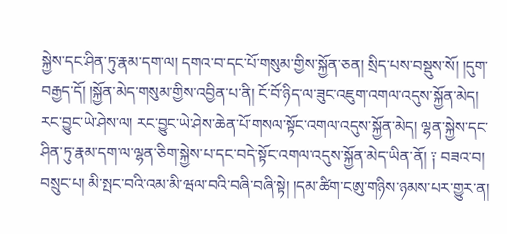སྐྱེས་དང་ཤིན་ཏུ་རྣམ་དག་ལ། དགའ་བ་དང་པོ་གསུམ་གྱིས་སྐྱོན་ཅན། སྲིད་པས་བསྡུས་སོ། །དུག་བརྒྱད་དོ། །སྐྱོན་མེད་གསུམ་གྱིས་འབྱིན་པ་ནི། ངོ་བོ་ཉིད་ལ་ཟུང་འཇུག་འགལ་འདུས་སྐྱོན་མེད། རང་བྱུང་ཡེ་ཤེས་ལ། རང་བྱུང་ཡེ་ཤེས་ཆེན་པོ་གསལ་སྟོང་འགལ་འདུས་སྐྱོན་མེད། ལྷན་སྐྱེས་དང་ཤིན་ཏུ་རྣམ་དག་ལ་ལྷན་ཅིག་སྐྱེས་པ་དང་བདེ་སྟོང་འགལ་འདུས་སྐྱོན་མེད་ཡིན་ནོ། ༑ བཟའ་བ། བསྲུང་པ། མི་སྤང་བའི་འམ་མི་ཝལ་བའི་བཞི་བཞི་སྟེ། །དམ་ཚིག་ངཨུ་གཉིས་ཉམས་པར་གྱུར་ན།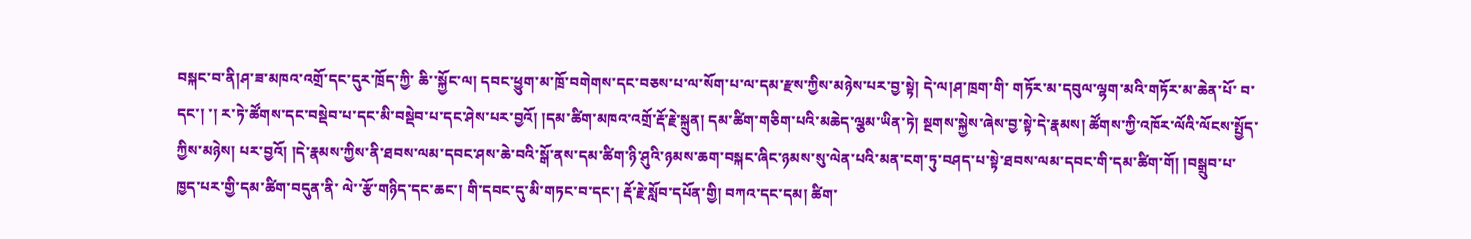བསྐང་བ་ནི།ཤ་ཟ་མཁའ་འགྲོ་དང་དུར་ཁྲོད་ཀྱི་ ཆི་་སྐྱོང་ལ། དབང་ཕྱུག་མ་ཁྲོ་བགེགས་དང་བཅས་པ་ལ་སོག་པ་ལ་དམ་རྫས་ཀྱིས་མཉེས་པར་བྱ་སྟེ། དེ་ལ།ཤ་ཁྲག་གི་ གཏོར་མ་དབུལ་ལྷག་མའི་གཏོར་མ་ཆེན་པོ་ བ་དང་། ་། ར་ཏེ་ཚོགས་དང་བསྡེབ་པ་དང་མི་བསྡེབ་པ་དང་ཤེས་པར་བྱའོ། །དམ་ཚིག་མཁའ་འགྲོ་རྡོ་རྗེ་སྐྲུན། དམ་ཚིག་གཅིག་པའི་མཆེད་ལྕམ་ཡིན་ཏེ། སྔགས་སྐྱེས་ཞེས་བྱ་སྟེ་དེ་རྣམས། ཚོགས་ཀྱི་འཁོར་ལོའི་ལོངས་སྤྱོད་ཀྱིས་མཉེས། པར་བྱའོ། །དེ་རྣམས་ཀྱིས་ནི་ཐབས་ལམ་དབང་ཤས་ཆེ་བའི་སྒོ་ནས་དམ་ཚིག་ཉི་ཤུའི་ཉམས་ཆག་བསྐང་ཞིང་ཉམས་སུ་ལེན་པའི་མན་ངག་ཏུ་བཤད་པ་སྟེ་ཐབས་ལམ་དབང་གི་དམ་ཚིག་གོ། །བསྒྲུབ་པ་ ཁྱད་པར་གྱི་དམ་ཚིག་བདུན་ནི་ ལེ་་རྩོ་གཉིད་དང་ཆང་། གི་དབང་དུ་མི་གཏང་བ་དང་། རྡོ་རྗེ་སློབ་དཔོན་གྱི། བཀའ་དང་དམ། ཚིག་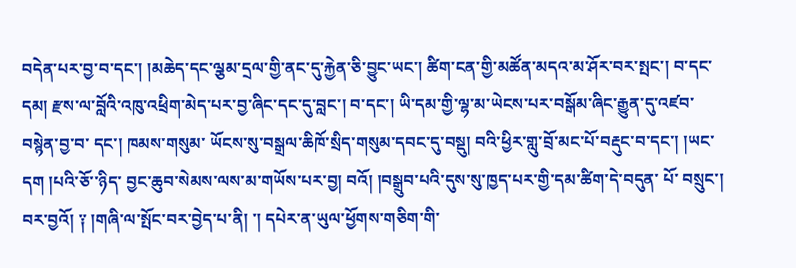བདེན་པར་བྱ་བ་དང་། །མཆེད་དང་ལྕམ་དྲལ་གྱི་ནང་དུ་རྐྱེན་ཅི་བྱུང་ཡང་། ཚིག་ངན་གྱི་མཚོན་མདའ་མ་ཤོར་བར་སྤང་། བ་དང་ དམ། རྫས་ལ་བློའི་འཁུ་འཕྲིག་མེད་པར་བྱ་ཞིང་དང་དུ་བླང་། བ་དང་། ཡི་དམ་གྱི་ལྷ་མ་ཡེངས་པར་བསྒོམ་ཞིང་རྒྱུན་དུ་འཛབ་ བསྙེན་བྱ་བ་ དང་། ཁམས་གསུམ་ ཡོངས་སུ་བསྒྲལ་ཆིཁོ་སྲིད་གསུམ་དབང་དུ་བསྡུ། བའི་ཕྱིར་གླུ་བྲོ་མང་པོ་བརྡུང་བ་དང་། །ཡང་དག །པའི་ཅོ་་ཉིད་ བྱང་ཆུབ་སེམས་ལས་མ་གཡོས་པར་བྱ། བའོ། །བསྒྲུབ་པའི་དུས་སུ་ཁྱད་པར་གྱི་དམ་ཚིག་དེ་བདུན་ པོ་ བསྲུང་། བར་བྱའོ། ༑ །གཞི་ལ་སྤོང་བར་བྱེད་པ་ནི། ་། དཔེར་ན་ཡུལ་ཕྱོགས་གཅིག་གི་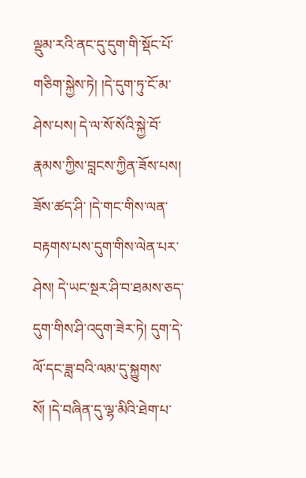ལྡུམ་རའི་ནང་དུ་དུག་གི་སྡོང་པོ་གཅིག་སྐྱེས་ཏེ། །དེ་དུག་ཏུ་ངོ་མ་ཤེས་པས། དེ་ལ་སོ་སོའི་སྐྱེ་བོ་རྣམས་ཀྱིས་བླངས་ཀྱིན་ཟོས་པས། ཟོས་ཚད་ཤི་ །དེ་གང་གིས་ལན་བརྟགས་པས་དུག་གིས་ལེན་པར་ཤེས། དེ་ཡང་སྔར་ཤི་བ་ཐམས་ཅད་དུག་གིས་ཤི་འདུག་ཟེར་ཏེ། དུག་དེ་ལོ་དང་ཟླ་བའི་ལམ་དུ་སྐྱུགས་སོ། །དེ་བཞིན་དུ་ལྷ་མིའི་ཐེག་པ་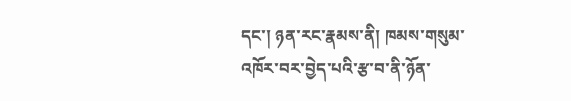དང་། ཉན་རང་རྣམས་ནི། ཁམས་གསུམ་འཁོར་བར་བྱེད་པའི་རྩ་བ་ནི་ཉོན་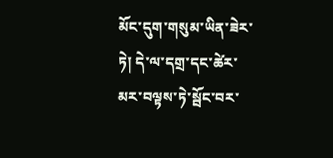མོང་དུག་གསུམ་ཡིན་ཟེར་ཏེ། དེ་ལ་དགྲ་དང་ཚེར་མར་བལྟས་ཏེ་སྦོང་བར་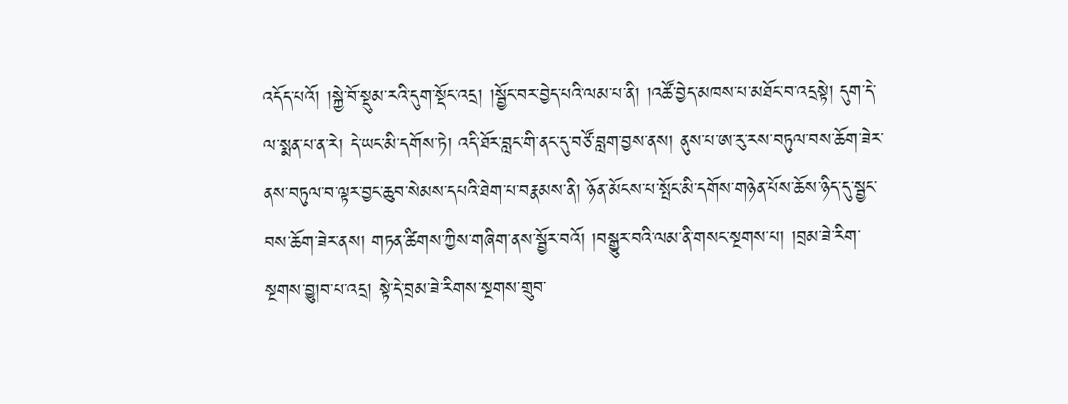འདོད་པའོ། །སྐྱེ་བོ་སྡུམ་རའི་དུག་སྡོང་འདྲ། །སྦྱོང་བར་བྱེད་པའི་ལམ་པ་ནི། །འཚོ་བྱེད་མཁས་པ་མཐོང་བ་འདྲསྟེ། དུག་དེ་ལ་སྨན་པ་ན་རེ། དེ་ཡང་མི་དགོས་ཏེ། འདི་ཐོར་བླང་གི་ནང་དུ་བཙོ་བླག་བྱས་ནས། ནུས་པ་ཨ་རུ་རས་བཏུལ་བས་ཆོག་ཟེར་ནས་བཏུལ་བ་ལྟར་བྱང་ཆུབ་སེམས་དཔའི་ཐེག་པ་བརྣམས་ནི། ཉོན་མོངས་པ་སྤོང་མི་དགོས་གཉེན་པོས་ཆོས་ཉིད་དུ་སྦྱང་བས་ཆོག་ཟེར་ནས། གཏན་ཚིགས་ཀྱིས་གཞིག་ནས་སྦྱོར་བའོ། །བསྒྱུར་བའི་ལམ་ནི་གསང་སྔགས་པ། །བྲམ་ཟེ་རིག་སྔགས་བྱུ།བ་པ་འདྲ། སྟེ་དེ་བྲམ་ཟེ་རིགས་སྔགས་གྲུབ་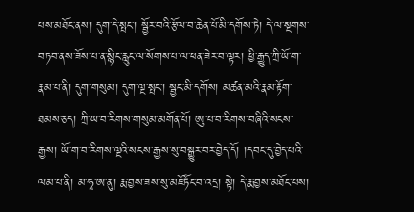པས་མཐོང་ནས། དུག་དེ་སྤང་། སྦྱོར་བའི་རྩོལ་བ་ཆེན་པོ་མི་དགོས་ཏེ། དེ་ལ་སྔགས་བཏབ་ནས་ཟོས་པ་ན་སྙིང་རླུང་ལ་སོགས་པ་ལ་ཕན་ཟེར་བ་ལྟར། ཕྱི་རྒྱུད་ཀྲི་ཡོ་ག་རྣམ་པ་ནི། དུག་གསུམ། དུག་ལྔ་སྤང་། སྦྱང་མི་དགོས། མཚན་མའི་རྣམ་རྟོག་ཐམས་ཅད། ཀྲི་ཡ་བ་རིགས་གསུམ་མགོན་པོ། ཨུ་པ་བ་རིགས་བཞིའི་སངས་རྒྱས། ཡོ་ག་བ་རིགས་ལྔའི་སངས་རྒྱས་སུ་བསྒྱུར་བར་བྱེད་དོ། །དབང་དུ་བྱེད་པའི་ལམ་པ་ནི། མ་ཧྭ་ཨ་ནུ། རྨ་བྱས་ཟས་སུ་མཇོཏོང་བ་འདྲ། སྟེ། དེ་རྨ་བྱས་མཐོང་པས།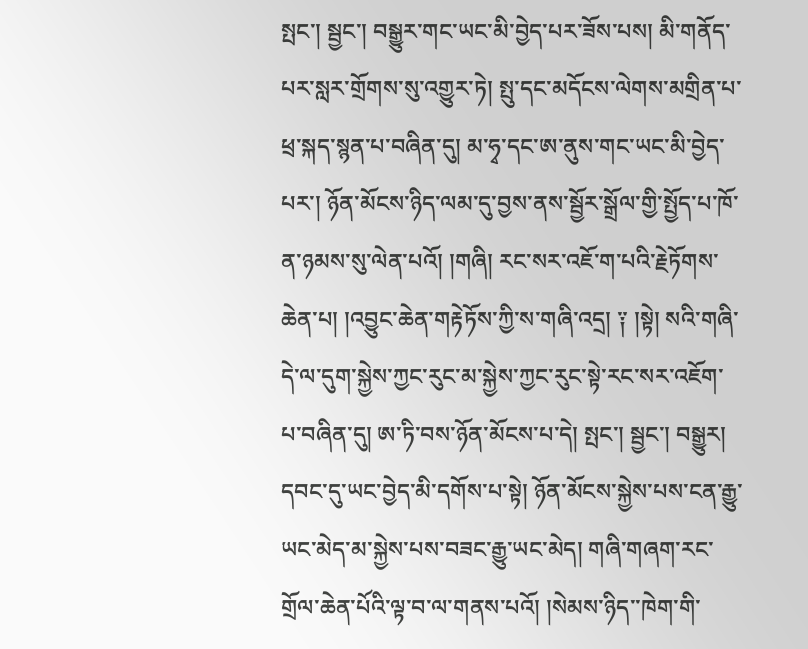སྤང་། སྦྱང་། བསྒྱུར་གང་ཡང་མི་བྱེད་པར་ཟོས་པས། མི་གནོད་པར་སླར་གྲོགས་སུ་འགྱུར་ཏེ། སྤུ་དང་མདོངས་ལེགས་མགྲིན་པ་ཕྲ་སྐད་སྙན་པ་བཞིན་དུ། མ་ཧྭ་དང་ཨ་ནུས་གང་ཡང་མི་བྱེད་པར་། ཉོན་མོངས་ཉིད་ལམ་དུ་བྱས་ནས་སྦྱོར་སྒྲོལ་གྱི་སྤྱོད་པ་ཁོ་ན་ཉམས་སུ་ལེན་པའོ། །གཞི། རང་སར་འཇོ་ག་པའི་རྗེཏོགས་ཆེན་པ། །འབྱུང་ཆེན་གརྟེཏོས་ཀྱི་ས་གཞི་འདྲ། ༑ །སྟེ། སའི་གཞི་དེ་ལ་དུག་སྐྱེས་ཀྱང་རུང་མ་སྐྱེས་ཀྱང་རུང་སྟེ་རང་སར་འཇོག་པ་བཞིན་དུ། ཨ་ཏི་བས་ཉོན་མོངས་པ་དེ། སྤང་། སྦྱང་། བསྒྱུར། དབང་དུ་ཡང་བྱེད་མི་དགོས་པ་སྟེ། ཉོན་མོངས་སྐྱེས་པས་ངན་རྒྱུ་ཡང་མེད་མ་སྐྱེས་པས་བཟང་རྒྱུ་ཡང་མེད། གཞི་གཞག་རང་གྲོལ་ཆེན་པོའི་ལྟ་བ་ལ་གནས་པའོ། །སེམས་ཉིད་་ཁེག་གི་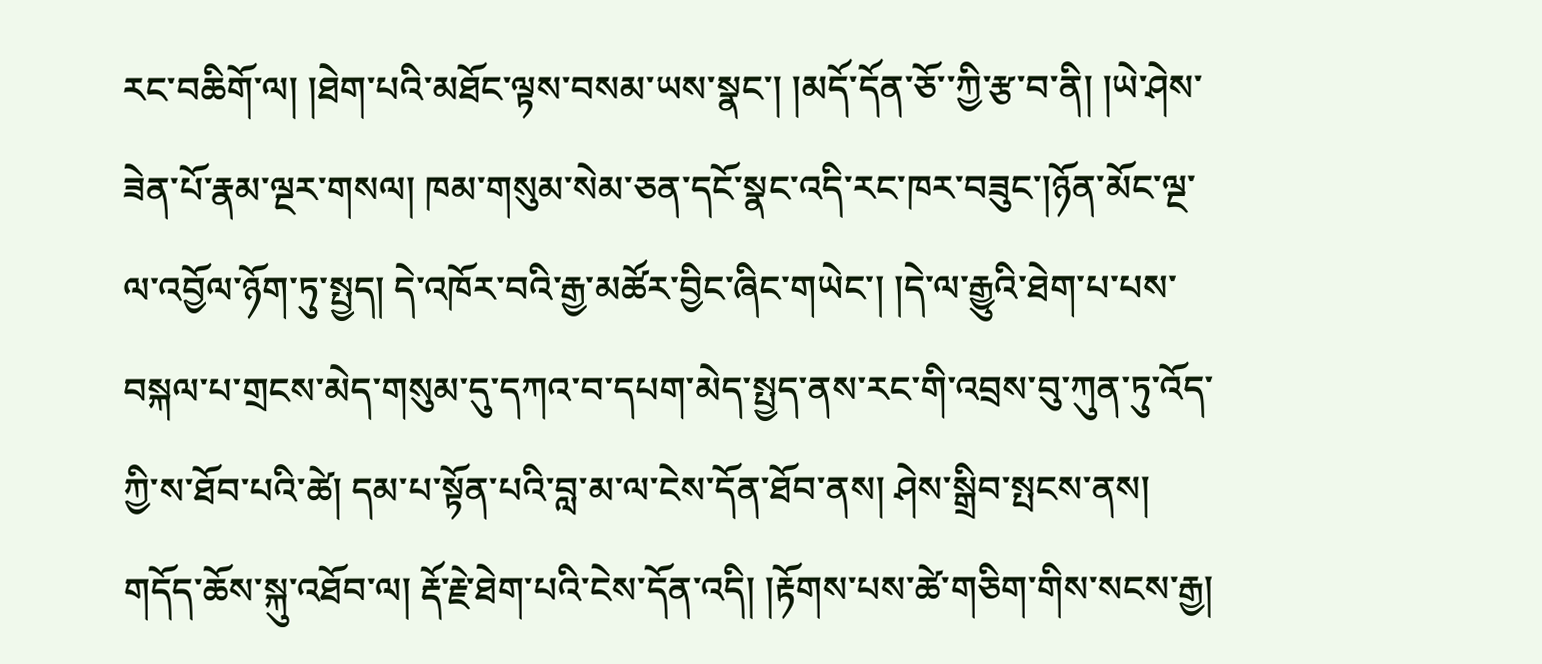རང་བཆིགོ་ལ། །ཐེག་པའི་མཐོང་ལྟས་བསམ་ཡས་སྣང་། །མདོ་དོན་ཅོ་་ཀྱི་རྩ་བ་ནི། །ཡེ་ཤེས་ཟེན་པོ་རྣམ་ལྔར་གསལ། ཁམ་གསུམ་སེམ་ཅན་དངོ་སྣང་འདི་རང་ཁར་བཟུང་།ཉོན་མོང་ལྔ་ལ་འབྱོལ་ཉོག་ཏུ་སྤྱད། དེ་འཁོར་བའི་རྒྱ་མཚོར་བྱིང་ཞིང་གཡེང་། །དེ་ལ་རྒྱུའི་ཐེག་པ་པས་བསྐལ་པ་གྲངས་མེད་གསུམ་དུ་དཀའ་བ་དཔག་མེད་སྤྱད་ནས་རང་གི་འབྲས་བུ་ཀུན་ཏུ་འོད་ཀྱི་ས་ཐོབ་པའི་ཚེ། དམ་པ་སྟོན་པའི་བླ་མ་ལ་ངེས་དོན་ཐོབ་ནས། ཤེས་སྒྲིབ་སྤངས་ནས། གདོད་ཆོས་སྐུ་འཐོབ་ལ། རྡོ་རྗེ་ཐེག་པའི་ངེས་དོན་འདི། །རྟོགས་པས་ཚེ་གཅིག་གིས་སངས་རྒྱ།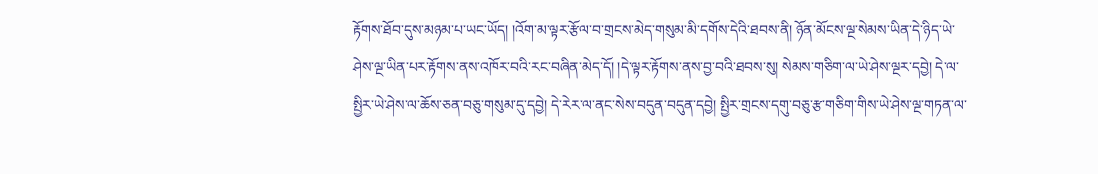རྟོགས་ཐོབ་དུས་མཉམ་པ་ཡང་ཡོད། །འོག་མ་ལྟར་རྩོལ་བ་གྲངས་མེད་གསུམ་མི་དགོས་དེའི་ཐབས་ནི། ཉོན་མོངས་ལྔ་སེམས་ཡིན་དེ་ཉིད་ཡེ་ཤེས་ལྔ་ཡིན་པར་རྟོགས་ནས་འཁོར་བའི་རང་བཞིན་མེད་དོ། །དེ་ལྟར་རྟོགས་ནས་བྱ་བའི་ཐབས་སུ། སེམས་གཅིག་ལ་ཡེ་ཤེས་ལྔར་དབྱེ། དེ་ལ་སྤྱིར་ཡེ་ཤེས་ལ་ཆོས་ཅན་བཅུ་གསུམ་དུ་དབྱེ། དེ་རེར་ལ་ནང་སེས་བདུན་བདུན་དབྱེ། སྤྱིར་གྲངས་དགུ་བཅུ་རྩ་གཅིག་གིས་ཡེ་ཤེས་ལྔ་གཏན་ལ་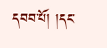དབབ་པོ། །དང་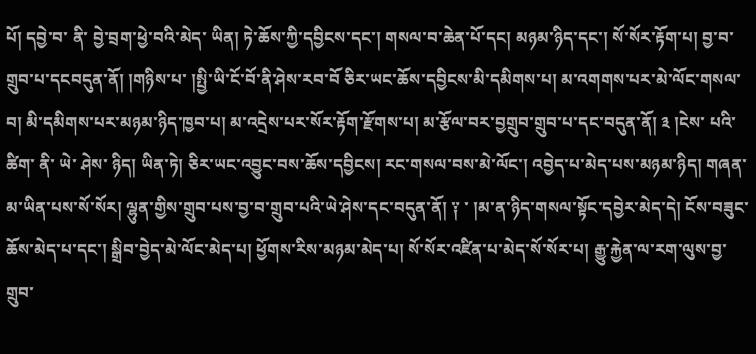པོ། དབྱེ་བ་ ནི་ བྱེ་བྲག་ཕྱེ་བའི་མེད་ ཡིན། ཏེ་ཆོས་ཀྱི་དབྱིངས་དང་། གསལ་བ་ཆེན་པོ་དང། མཉམ་ཉིད་དང་། སོ་སོར་རྟོག་པ། བྱ་བ་གྲུབ་པ་དངབདུན་ནོ། །གཉིས་པ་ །སྤྱི་ཡི་ངོ་བོ་ནི་ཤེས་རབ་བོ ཅིར་ཡང་ཆོས་དབྱིངས་མི་དམིགས་པ། མ་འགགས་པར་མེ་ལོང་གསལ་བ། མི་དམིགས་པར་མཉམ་ཉིད་ཁྱབ་པ། མ་འདྲེས་པར་སོར་རྟོག་རྫོགས་པ། མ་རྩོལ་བར་བྱགྲུབ་གྲུབ་པ་དང་བདུན་ནོ། ༣ །ངེས་ པའི་ཚིག་ ནི་ ཡེ་ ཤེས་ ཉིད། ཡིན་ཏེ། ཅིར་ཡང་འབྱུང་བས་ཆོས་དབྱིངས། རང་གསལ་བས་མེ་ལོང་། འབྱེད་པ་མེད་པས་མཉམ་ཉིད། གཞན་མ་ཡིན་པས་སོ་སོར། ལྷུན་གྱིས་གྲུབ་པས་བྱ་བ་གྲུབ་པའི་ཡེ་ཤེས་དང་བདུན་ནོ། ༑ ་ །མ་ན་ཉིད་གསལ་སྟོང་དབྱེར་མེད་དེ། ངོས་བཟུང་ཆོས་མེད་པ་དང་། སྒྲིབ་བྱེད་མེ་ལོང་མེད་པ། ཕྱོགས་རིས་མཉམ་མེད་པ། སོ་སོར་འཛིན་པ་མེད་སོ་སོར་པ། རྒྱུ་རྐྱེན་ལ་རག་ལུས་བྱ་གྲུབ་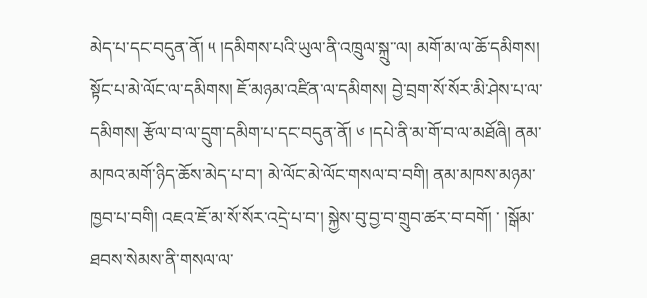མེད་པ་དང་བདུན་ནོ། ༥ །དམིགས་པའི་ཡུལ་ནི་འཁྲུལ་སྐྲུ་་ལ། མགོ་མ་ལ་ཆོ་དམིགས། སྟོང་པ་མེ་ལོང་ལ་དམིགས། ཇོ་མཉམ་འཛིན་ལ་དམིགས། བྱེ་བྲག་སོ་སོར་མི་ཤེས་པ་ལ་དམིགས། རྩོལ་བ་ལ་དྲུག་དམིག་པ་དང་བདུན་ནོ། ༦ །དཔེ་ནི་མ་གོ་བ་ལ་མཐོཞི། ནམ་མཁའ་མགོ་ཉིད་ཆོས་མེད་པ་བ་། མེ་ལོང་མེ་ལོང་གསལ་བ་བགི། ནམ་མཁས་མཉམ་ཁྱབ་པ་བགི། འཇའ་ཇོ་མ་སོ་སོར་འདྲེ་པ་བ་། སྐྱེས་བུ་བྱ་བ་གྲུབ་ཚར་བ་བགོ། ་ །སྒོམ་ཐབས་སེམས་ནི་གསལ་ལ་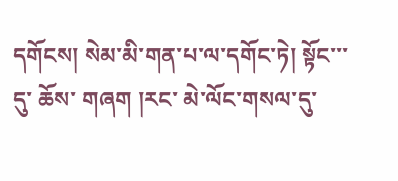དགོངས། སེམ་མི་གན་པ་ལ་དགོང་ཏེ། སྟོང་་་དུ་ ཆོས་ གཞག །རང་ མེ་ལོང་གསལ་དུ་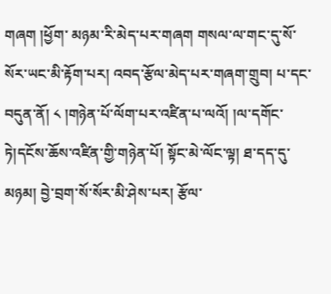གཞག །ཕྱོག་ མཉམ་རི་མེད་པར་གཞག གསལ་ལ་གང་དུ་སོ་སོར་ཡང་མི་རྟོག་པར། འབད་རྩོལ་མེད་པར་གཞག་གྲུབ། པ་དང་བདུན་ནོ། ༨ །གཉེན་པོ་ལོག་པར་འཛིན་པ་ལའོ། །ལ་དགོང་ཏེ།དངོས་ཆོས་འཛིན་གྱི་གཉེན་པོ། སྟོང་མེ་ལོང་ལྟ། ཐ་དད་དུ་མཉམ། བྱེ་བྲག་སོ་སོར་མི་ཤེས་པར། རྩོལ་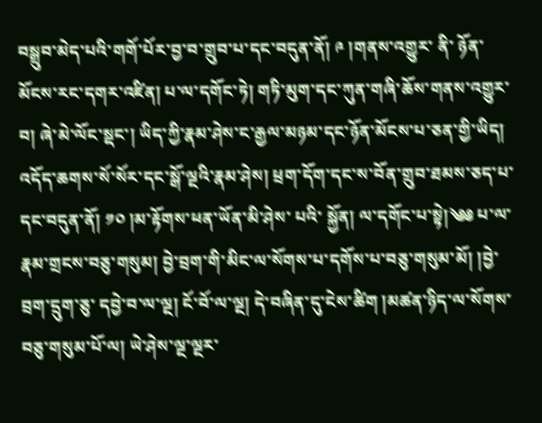བསྒྲུབ་མེད་པའི་གགོ་པོར་བྱ་བ་གྲུབ་པ་དང་བདུན་ནོ། ༩ །གནས་འགྱུར་ ནི་ ཉོན་མོངས་རང་དགར་འཛིན། པ་ལ་དགོང་ཏེ། གཏི་མུག་དང་ཀུན་གཞི་ཆོས་གནས་འགྱུར་བ། ཞེ་མེ་ལོང་སྡང་། ཡིད་ཀྱི་རྣམ་ཤེས་ང་རྒྱལ་མཉམ་དང་ཉོན་མོངས་པ་ཅན་གྱི་ཡིད། འདོད་ཆགས་སོ་སོར་དང་སྒོ་ལྔའི་རྣམ་ཤེས། ཕྲག་དོག་དང་ས་བོན་གྲུབ་ཐམས་ཅད་པ་དང་བདུན་ནོ། ༡༠ །མ་རྟོགས་ཕན་ཡོན་མི་ཤེས་ པའི་ སྐྱོན། ལ་དགོང་པ་སྟེ།༄༅ པ་ལ་རྣམ་གྲངས་བཅུ་གསུམ། བྱེ་བྲག་གི་མིང་ལ་སོགས་པ་དགོས་པ་བཅུ་གསུམ་མོ། །བྱེ་ བྲག་དྲུག་ཅུ་ དབྱེ་བ་ལ་ལྔ། ངོ་བོ་ལ་ལྔ། དེ་བཞིན་དུ་ངེས་ཚིག །མཚན་ཉིད་ལ་སོགས་བཅུ་གསུམ་པོ་ལ། ཡེ་ཤེས་ལྔ་ལྔར་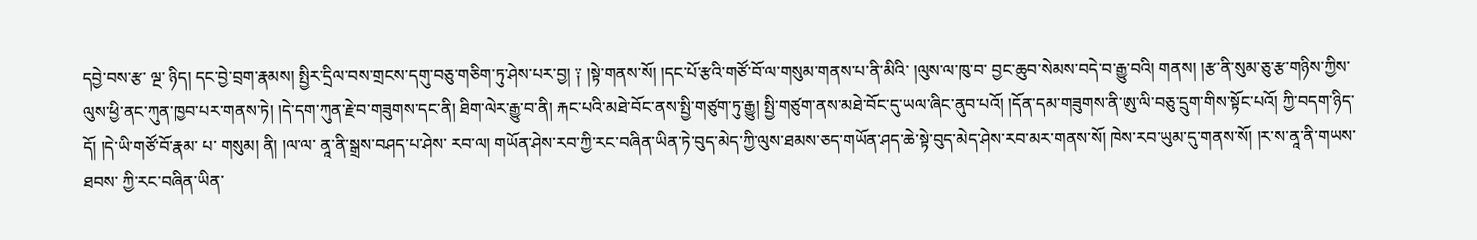དབྱེ་བས་རྩ་ ལྔ་ ཉིད། དང་བྱེ་བྲག་རྣམས། སྤྱིར་དྲིལ་བས་གྲངས་དགུ་བཅུ་གཅིག་ཏུ་ཤེས་པར་བྱ། ༑ །སྟེ་གནས་སོ། །དང་པོ་རྩའི་གཙོ་བོ་ལ་གསུམ་གནས་པ་ནི་མིའི་ །ལུས་ལ་ཁུ་བ་ བྱང་ཆུབ་སེམས་བདེ་བ་རྒྱུ་བའི། གནས། །རྩ་ནི་སུམ་ཅུ་རྩ་གཉིས་ཀྱིས་ལུས་ཕྱི་ནང་ཀུན་ཁྱབ་པར་གནས་ཏེ། །དེ་དག་ཀུན་རྗེ་བ་གཟུགས་དང་ནི། ཐིག་ལེར་རྒྱུ་བ་ནི། རྐང་པའི་མཐེ་བོང་ནས་སྤྱི་གཙུག་ཏུ་རྒྱུ། སྤྱི་གཙུག་ནས་མཐེ་བོང་དུ་ཡལ་ཞིང་ནུབ་པའོ། །དོན་དམ་གཟུགས་ནི་ཨུ་ལི་བཅུ་དྲུག་གིས་སྟོང་པའོ། ཀྱི་བདག་ཉིད་དོ། །དེ་ཡི་གཙོ་བོ་རྣམ་ པ་ གསུམ། ནི། །ལ་ལ་ ནཱ་ནི་སྒྲས་བཤད་པ་ཤེས་ རབ་ལ། གཡོན་ཤེས་རབ་ཀྱི་རང་བཞིན་ཡིན་ཏེ་བུད་མེད་ཀྱི་ལུས་ཐམས་ཅད་གཡོན་ཤད་ཆེ་སྟེ་བུད་མེད་ཤེས་རབ་མར་གནས་སོ། ཁེས་རབ་ཡུམ་དུ་གནས་སོ། །ར་ས་ནཱ་ནི་གཡས་ཐབས་ ཀྱི་རང་བཞིན་ཡིན་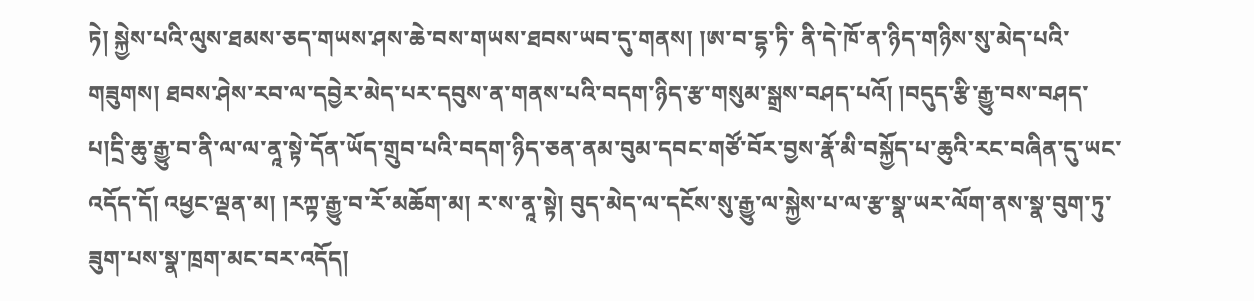ཏེ། སྐྱེས་པའི་ལུས་ཐམས་ཅད་གཡས་ཤས་ཆེ་བས་གཡས་ཐབས་ཡབ་དུ་གནས། །ཨ་བ་དྷ་ཏི་ ནི་དེ་ཁོ་ན་ཉིད་གཉིས་སུ་མེད་པའི་གཟུགས། ཐབས་ཤེས་རབ་ལ་དབྱེར་མེད་པར་དབུས་ན་གནས་པའི་བདག་ཉིད་རྩ་གསུམ་སྒྲས་བཤད་པའོ། །བདུད་རྩི་རྒྱུ་བས་བཤད་པ།དྲི་ཆུ་རྒྱུ་བ་ནི་ལ་ལ་ནཱ་སྟེ་དོན་ཡོད་གྲུབ་པའི་བདག་ཉིད་ཅན་ནམ་བུམ་དབང་གཙོ་བོར་བྱས་རྣོ་མི་བསྐྱོད་པ་ཆུའི་རང་བཞིན་དུ་ཡང་འདོད་དོ། འཕྱང་ལྡན་མ། །རཀྟ་རྒྱུ་བ་རོ་མཆོག་མ། ར་ས་ནཱ་སྟེ། བུད་མེད་ལ་དངོས་སུ་རྒྱུ་ལ་སྐྱེས་པ་ལ་རྩ་སྣ་ཡར་ལོག་ནས་སྣ་བུག་ཏུ་ཟུག་པས་སྣ་ཁྲག་མང་བར་འདོད།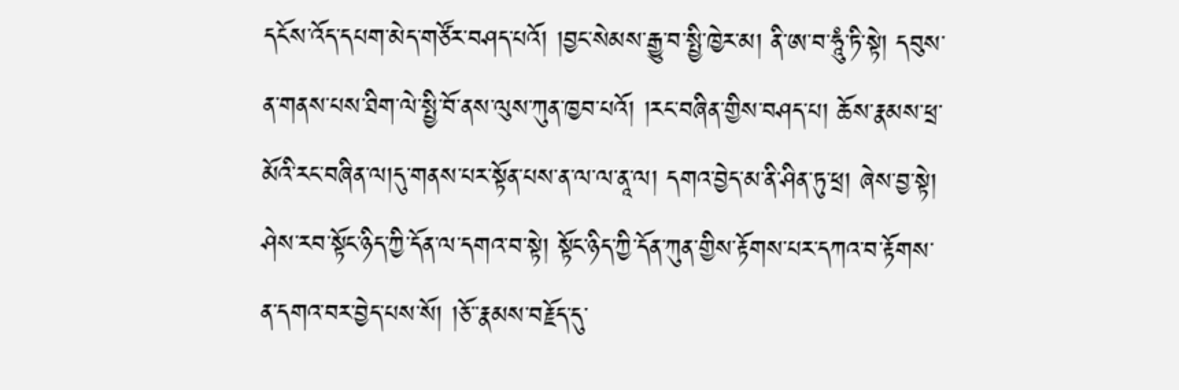དངོས་འོད་དཔག་མེད་གཙོར་བཤད་པའོ། །བྱང་སེམས་རྒྱུ་བ་སྤྱི་ཁྱེར་མ། ནི་ཨ་བ་ཧཱུཾ་ཏི་སྟེ། དབུས་ན་གནས་པས་ཐིག་ལེ་སྤྱི་བོ་ནས་ལུས་ཀུན་ཁྱབ་པའོ། །རང་བཞིན་གྱིས་བཤད་པ། ཆོས་རྣམས་ཕྲ་མོའི་རང་བཞིན་ལ།དུ་གནས་པར་སྟོན་པས་ན་ལ་ལ་ནཱ་ལ། དགའ་བྱེད་མ་ནི་ཤིན་ཏུ་ཕྲ། ཞེས་བྱ་སྟེ། ཤེས་རབ་སྟོང་ཉིད་ཀྱི་དོན་ལ་དགའ་བ་སྟེ། སྟོང་ཉིད་ཀྱི་དོན་ཀུན་གྱིས་རྟོགས་པར་དཀའ་བ་རྟོགས་ན་དགའ་བར་བྱེད་པས་སོ། །ཅོ་་རྣམས་བརྗོད་དུ་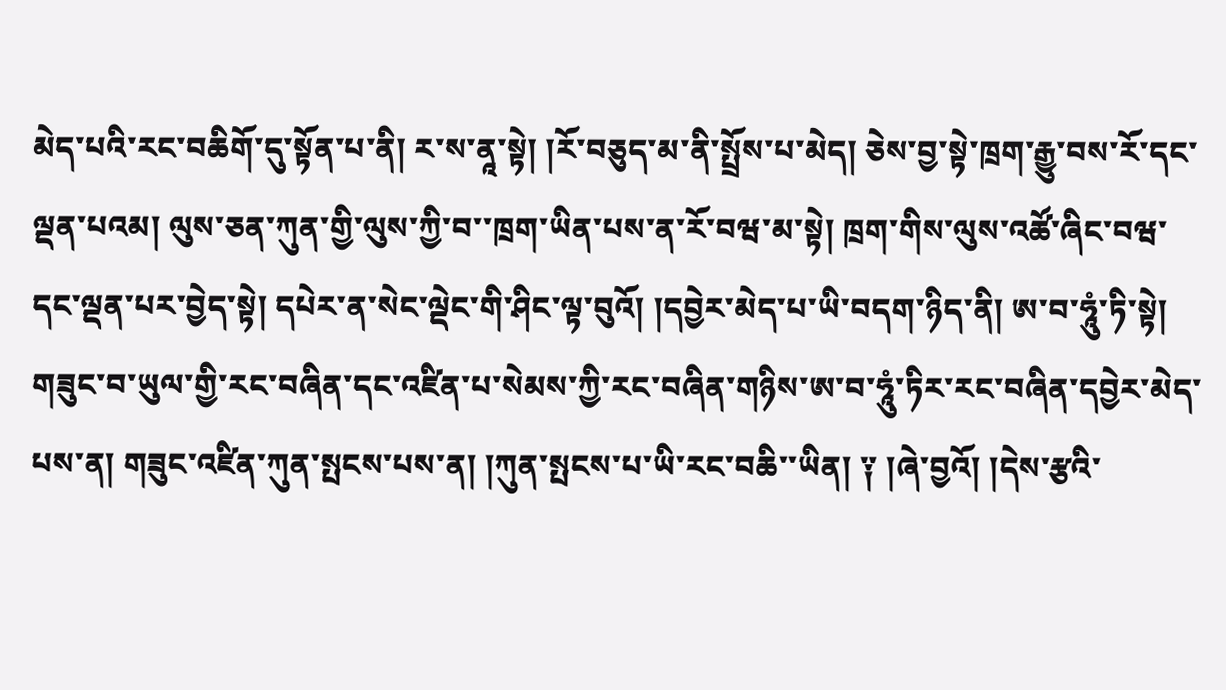མེད་པའི་རང་བཆིགོ་དུ་སྟོན་པ་ནི། ར་ས་ནཱ་སྟེ། །རོ་བཅུད་མ་ནི་སྤྲོས་པ་མེད། ཅེས་བྱ་སྟེ་ཁྲག་རྒྱུ་བས་རོ་དང་ལྡན་པའམ། ལུས་ཅན་ཀུན་གྱི་ལུས་ཀྱི་བ་་ཁྲག་ཡིན་པས་ན་རོ་བཝ་མ་སྟེ། ཁྲག་གིས་ལུས་འཚོ་ཞིང་བཝ་དང་ལྡན་པར་བྱེད་སྟེ། དཔེར་ན་སེང་ལྡེང་གི་ཤིང་ལྟ་བུའོ། །དབྱེར་མེད་པ་ཡི་བདག་ཉིད་ནི། ཨ་བ་ཧཱུཾ་ཏི་སྟེ། གཟུང་བ་ཡུལ་གྱི་རང་བཞིན་དང་འཛིན་པ་སེམས་ཀྱི་རང་བཞིན་གཉིས་ཨ་བ་ཧཱུཾ་ཏིར་རང་བཞིན་དབྱེར་མེད་པས་ན། གཟུང་འཛིན་ཀུན་སྤངས་པས་ན། །ཀུན་སྤངས་པ་ཡི་རང་བཆི་་ཡིན། ༑ །ཞེ་བྱའོ། །དེས་རྩའི་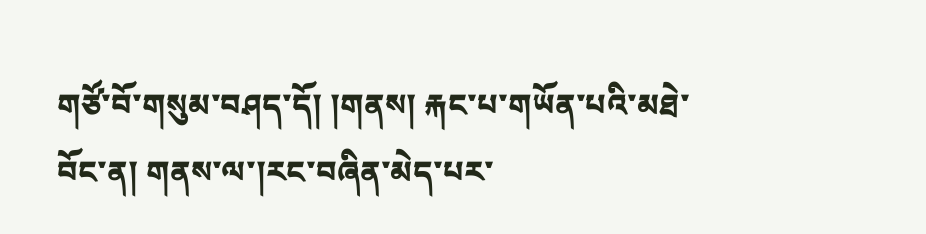གཙོ་བོ་གསུམ་བཤད་དོ། །གནས། རྐང་པ་གཡོན་པའི་མཐེ་བོང་ན། གནས་ལ་།རང་བཞིན་མེད་པར་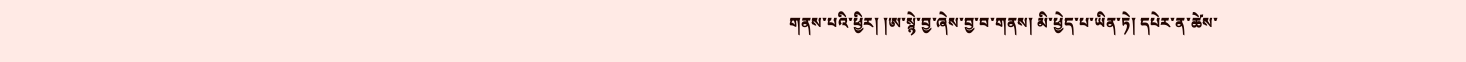གནས་པའི་ཕྱིར། །ཨ་སྙེ་བྱ་ཞེས་བྱ་བ་གནས། མི་ཕྱེད་པ་ཡིན་ཏེ། དཔེར་ན་ཚེས་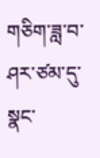གཅིག་ཟླ་བ་ཤར་ཙམ་དུ་སྣང་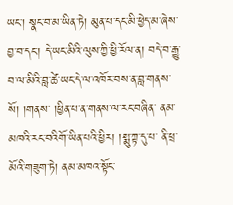ཡང་། སྣང་བ་མ་ཡིན་ཏེ། མུན་པ་དང་མི་ཕྱེད་མ་ཞེས་བྱ་བ་དང་། དེ་ཡང་མིའི་ལུས་ཀྱི་ཕྱི་རོལ་ན། བདེ་བ་རྒྱུ་བ་ལ་མིའི་བླ་ཚེ་ཡང་དེ་ལ་འཁོར་བས་ན་བླ་གནས་སོ། །གནས་ །ཕྱིན་པ་ན་གནས་ལ་རང་བཞིན་ ནམ་མཁའི་རང་བའིགོ་ཡིན་པའི་ཕྱིར། །སྨུ་ཀྟ་དུ་པ་ ནི་ཕྲ་མོའི་གཟུག་ཏེ། ནམ་མཁའ་སྟོང་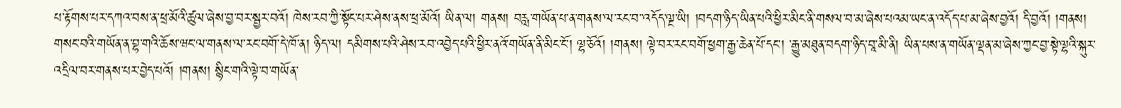པ་རྟོགས་པར་དཀའ་བས་ན་ཕྲ་མོའི་ཚུལ་ཞེས་བྱ་བར་སྦྱར་བའོ། ཁེས་རབ་ཀྱི་སྟོང་པར་ཤེས་ནས་ཕྲ་མོའོ། ཡིན་ལ། གནས། བརླ་གཡོན་པ་ན་གནས་ལ་རང་བ་་འདོད་ལྔ་ཡི། །བདག་ཉིད་ཡིན་པའི་ཕྱིར་མིང་ནི་གསལ་བ་མ་ཞེས་པའམ་ཡང་ན་འདོད་པ་མ་ཞེས་བྱའོ། དི་བྱའོ། །གནས། གསང་བའི་གཡོན་ན་བྷ་གའི་ཆོས་ཝང་ལ་གནས་ལ་རང་བགོ་དེ་ཁོ་ན། ཉིད་ལ། དམིགས་པའི་ཤེས་རབ་འབྱེད་པའི་ཕྱིར་ནའོ་གཡོན་ནི་མིང་ངོ་། ལྷ་ཅོའོ། །གནས། ལྟེ་བར་རང་བགོ་ཕྱག་རྒྱ་ཆེན་པོ་དང་། ་རྒྱུ་མཐུན་བདག་ཉིད་བཱ་མི་ནི། ཡིན་པས་ན་གཡོན་ལྡན་མ་ཞེས་ཀྱང་བྱ་སྟེ་ལྷའི་སྐུར་འདྲིལ་བར་གནས་པར་བྱེད་པའོ། །གནས། སྙིང་གའི་ལྟེ་བ་གཡོན་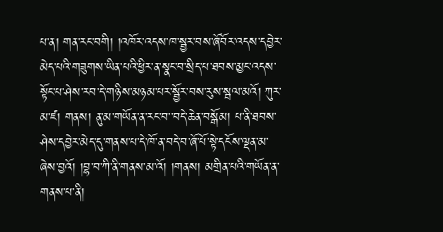པ་ན། གན་རང་བགི། །འཁོར་འདས་ཁ་སྦྱར་བས་ཞོབོར་འདས་དབྱེར་མེད་པའི་གཟུགས་ཡིན་པའི་ཕྱིར་ན་སྣང་བ་སྲིད་པ་ཐབས་མྱང་འདས་སྟོང་པ་ཤེས་རབ་དེ་གཉིས་མཉམ་པར་སྦྱོར་བས་རུས་སྦལ་མའོ། ཀུར་མ་ཛ། གནས། ནུ་མ་གཡོན་ན་རང་བ་་བདེ་ཆེན་བསྒོམ། པ་ནི་ཐབས་ཤེས་དབྱེར་མེད་དུ་གནས་པ་དེ་ཁོ་ན་བདེ་བ་ཞོ་པོ་སྟེ་དངོས་ལྡན་མ་ཞེས་བྱའོ། །བྷ་བ་ཀི་ནི་གནས་མ་འོ། །གནས། མགྲིན་པའི་གཡོན་ན་གནས་པ་ནི།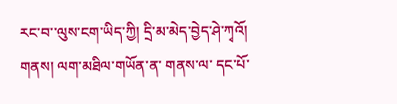རང་བ་་ལུས་ངག་ཡིད་ཀྱི། དྲི་མ་མེད་བྱེད་ཤེ་ཀྭའོ། གནས། ལག་མཐིལ་གཡོན་ན་ གནས་ལ་ དང་པོ་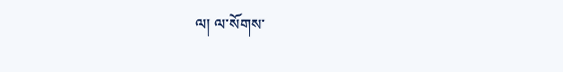ལ། ལ་སོགས་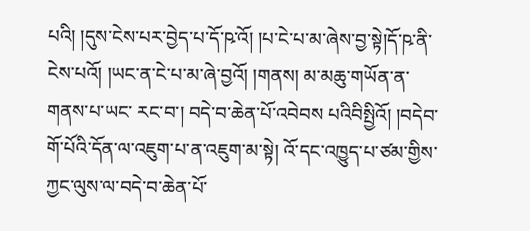པའི། །དུས་ངེས་པར་བྱེད་པ་དོ་ཥ་འོ། །པ་ངེ་པ་མ་ཞེས་བྱ་སྟེ།དོ་ཥ་ནི་ངེས་པའོ། །ཡང་ན་ངེ་པ་མ་ཞེ་བྱའོ། །གནས། མ་མཆུ་གཡོན་ན་གནས་པ་ཡང་ རང་བ་། བདེ་བ་ཆེན་པོ་འབེབས པའིབིསྤྱིའོ། །བདེབ་གོ་པོའི་དོན་ལ་འཇུག་པ་ན་འཇུག་མ་སྟེ། འོ་དང་འཁྱུད་པ་ཙམ་གྱིས་ཀྱང་ལུས་ལ་བདེ་བ་ཆེན་པོ་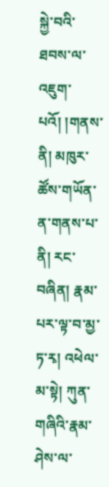སྐྱེ་བའི་ཐབས་ལ་འཇུག་པའོ། །གནས་ནི། མཁུར་ཚོས་གཡོན་ན་གནས་པ་ནི། རང་བཞིན། རྣམ་པར་ལྟ་བ་མྱ་ཏ་རྭ། འཕེལ་མ་སྟེ། ཀུན་གཞིའི་རྣམ་ཤེས་ལ་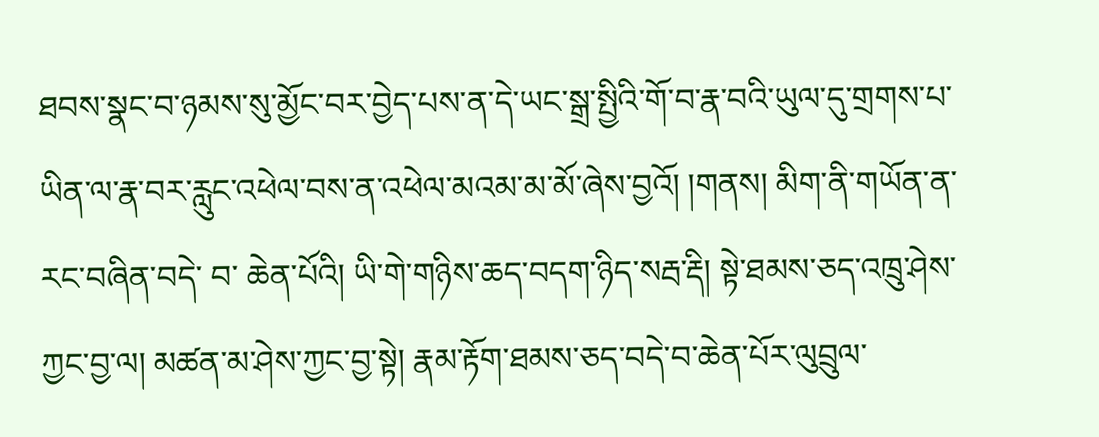ཐབས་སྣང་བ་ཉམས་སུ་མྱོང་བར་བྱེད་པས་ན་དེ་ཡང་སྒྲ་སྤྱིའི་གོ་བ་རྣ་བའི་ཡུལ་དུ་གྲགས་པ་ཡིན་ལ་རྣ་བར་རླུང་འཕེལ་བས་ན་འཕེལ་མའམ་མ་མོ་ཞེས་བྱའོ། །གནས། མིག་ནི་གཡོན་ན་རང་བཞིན་བདེ་ བ་ ཆེན་པོའི། ཡི་གེ་གཉིས་ཆད་བདག་ཉིད་སརྦ་རྡི། སྟེ་ཐམས་ཅད་འཁྲུ་ཤེས་ཀྱང་བྱ་ལ། མཚན་མ་ཤེས་ཀྱང་བྱ་སྟེ། རྣམ་རྟོག་ཐམས་ཅད་བདེ་བ་ཆེན་པོར་ལུབྲུལ་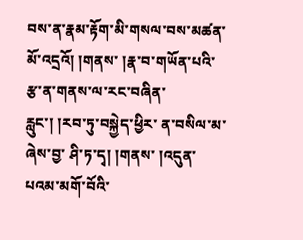བས་ན་རྣམ་རྟོག་མི་གསལ་བས་མཚན་མོ་འདྲའོ། །གནས་ །རྣ་བ་གཡོན་པའི་རྩ་ན་གནས་ལ་རང་བཞིན་ རླུང་། །རབ་ཏུ་བསྐྱེད་ཕྱིར་ ན་བསིལ་མ་ཞེས་བྱ་ ཤི་ཏ་དྭ། །གནས་ །འདུན་པའམ་མགོ་བོའི་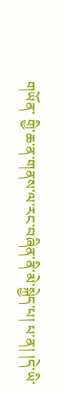གཡོན་ གྱི་ཆ་ན་གནས་ལ་རང་བཞིན་ནི་མེ་སྐྱེད་པ། པ་ན། །དེ་ཡི་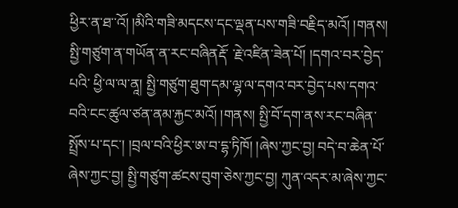ཕྱིར་ན་ཐ་་འོ། །མིའི་གཟི་མདངས་དང་ལྡན་པས་གཟི་བརྗིད་མའོ། །གནས། སྤྱི་གཙུག་ན་གཡོན་ན་རང་བཞིནརྡོ་ ་རྗེ་འཛིན་ཟེན་པོ། །དགའ་བར་བྱེད་ པའི་ ཕྱི་ལ་ལ་ནཱ། སྤྱི་གཙུག་ཐུག་དམ་ལྷ་ལ་དགའ་བར་བྱེད་པས་དགའ་བའི་ངང་ཚུལ་ཙན་ནམ་རྐྱང་མའོ། །གནས། སྤྱི་བོ་དག་ནས་རང་བཞིན་སྤྲོས་པ་དང་། །བྲལ་བའི་ཕྱིར་ཨ་བ་དྷ་ཏིཁོ། །ཞེས་ཀྱང་བྱ། བདེ་བ་ཆེན་པོ་ཞེས་ཀྱང་བྱ། སྤྱི་གཙུག་ཚངས་བུག་ཅེས་ཀྱང་བྱ། ཀུན་འདར་མ་ཞེས་ཀྱང་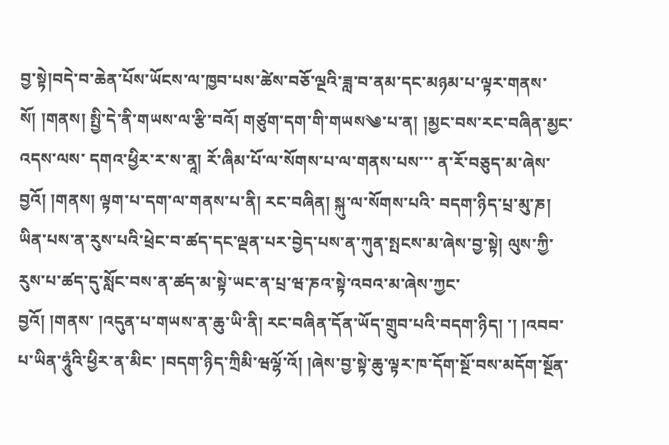བྱ་སྟེ།བདེ་བ་ཆེན་པོས་ཡོངས་ལ་ཁྱབ་པས་ཚེས་བཅོ་ལྔའི་ཟླ་བ་ནམ་དང་མཉམ་པ་ལྟར་གནས་སོ། །གནས། སྤྱི་དེ་ནི་གཡས་ལ་རྩི་བའོ། གཙུག་དག་གི་གཡས༄་པ་ན། །མྱང་བས་རང་བཞིན་མྱང་འདས་ལས་ དགའ་ཕྱིར་ར་ས་ནཱ། རོ་ཞིམ་པོ་ལ་སོགས་པ་ལ་གནས་པས་་་ ན་རོ་བཅུད་མ་ཞེས་བྱའོ། །གནས། ལྟག་པ་དག་ལ་གནས་པ་ནི། རང་བཞིན། སྐུ་ལ་སོགས་པའི་ བདག་ཉིད་པྲ་མུ་ཎ། ཡིན་པས་ན་རུས་པའི་ཕྲེང་བ་ཚད་དང་ལྡན་པར་བྱེད་པས་ན་ཀུན་སྤངས་མ་ཞེས་བྱ་སྟེ། ལུས་ཀྱི་རུས་པ་ཚད་དུ་སློང་བས་ན་ཚད་མ་སྟེ་ཡང་ན་པྲ་ཝ་ཎའ་སྟེ་འབའ་མ་ཞེས་ཀྱང་བྱའོ། །གནས་ །འདུན་པ་གཡས་ན་ཆུ་ཡི་ནི། རང་བཞིན་དོན་ཡོད་གྲུབ་པའི་བདག་ཉིད། ་། །འབབ་པ་ཡིན་ཧཱུཾའི་ཕྱིར་ན་མིང་ །བདག་ཉིད་ཀྲིམི་ཝལྷོ་འོ། །ཞེས་བྱ་སྟེ་ཆུ་ལྟར་ཁ་དོག་སྔོ་བས་མདོག་སྔོན་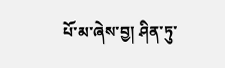པོ་མ་ཞེས་བྱ། ཤིན་ཏུ་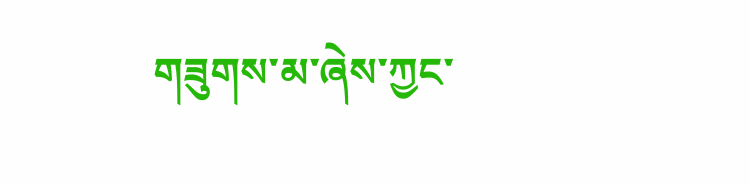གཟུགས་མ་ཞེས་ཀྱང་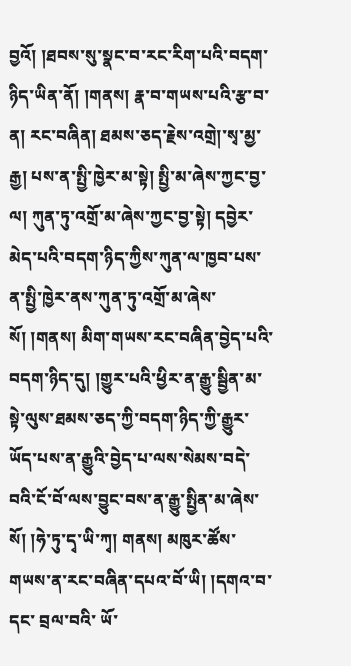བྱའོ། །ཐབས་སུ་སྣང་བ་རང་རིག་པའི་བདག་ཉིད་ཡིན་ནོ། །གནས། རྣ་བ་གཡས་པའི་རྩ་བ་ན། རང་བཞིན། ཐམས་ཅད་རྗེས་འགྲེ།་སྭ་མྱ་རྒྱ། པས་ན་སྤྱི་ཁྱེར་མ་སྟེ། སྤྱི་མ་ཞེས་ཀྱང་བྱ་ལ། ཀུན་ཏུ་འགྲོ་མ་ཞེས་ཀྱང་བྱ་སྟེ། དབྱེར་མེད་པའི་བདག་ཉིད་ཀྱིས་ཀུན་ལ་ཁྱབ་པས་ན་སྤྱི་ཁྱེར་ནས་ཀུན་ཏུ་འགྲོ་མ་ཞེས་སོ། །གནས། མིག་གཡས་རང་བཞིན་བྱེད་པའི་བདག་ཉིད་དུ། །གྱུར་པའི་ཕྱིར་ན་རྒྱུ་སྦྱིན་མ་སྟེ་ལུས་ཐམས་ཅད་ཀྱི་བདག་ཉིད་ཀྱི་རྒྱུར་ཡོད་པས་ན་རྒྱུའི་བྱེད་པ་ལས་སེམས་བདེ་བའི་ངོ་བོ་ལས་བྱུང་བས་ན་རྒྱུ་སྤྱིན་མ་ཞེས་སོ། །ཧེ་ཏུ་དྭ་ཡི་ཀྭ། གནས། མཁུར་ཚོས་གཡས་ན་རང་བཞིན་དཔའ་བོ་ཡི། །དགའ་བ་དང་ བྲལ་བའི་ ཡོ་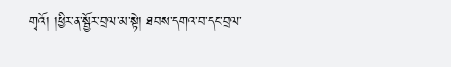གྭའོ། །ཕྱིར་ན་སྦྱོར་བྲལ་མ་སྟེ། ཐབས་དགའ་བ་དང་བྲལ་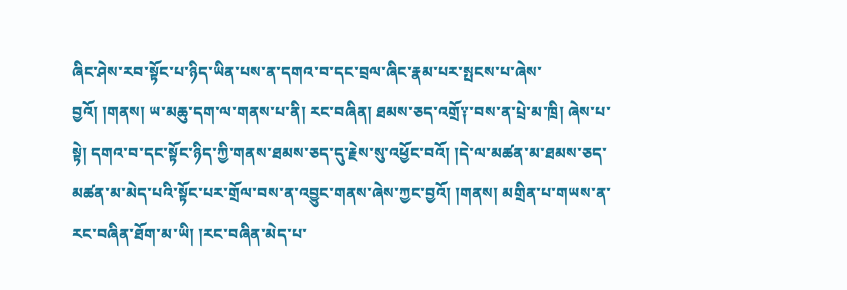ཞིང་ཤེས་རབ་སྟོང་པ་ཉིད་ཡིན་པས་ན་དགའ་བ་དང་བྲལ་ཞིང་རྣམ་པར་སྤངས་པ་ཞེས་བྱའོ། །གནས། ཡ་མཆུ་དག་ལ་གནས་པ་ནི། རང་བཞིན། ཐམས་ཅད་འགྲོ༑་བས་ན་པྲེ་མ་ཁྲི། ཞེས་པ་སྟེ། དགའ་བ་དང་སྟོང་ཉིད་ཀྱི་གནས་ཐམས་ཅད་དུ་རྗེས་སུ་འཕྱོང་བའོ། །དེ་ལ་མཚན་མ་ཐམས་ཅད་མཚན་མ་མེད་པའི་སྟོང་པར་གྲོལ་བས་ན་འབྱུང་གནས་ཞེས་ཀྱང་བྱའོ། །གནས། མགྲིན་པ་གཡས་ན་རང་བཞིན་ཐོག་མ་ཡི། །རང་བཞིན་མེད་པ་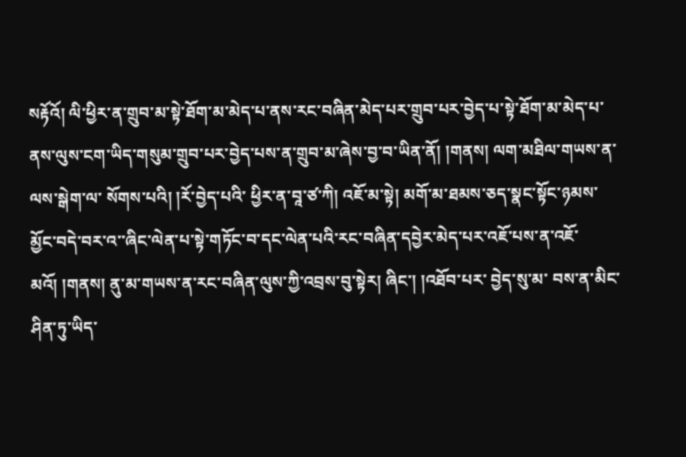སརྟོའོ། ལི་ཕྱིར་ན་གྲུབ་མ་སྟེ་ཐོག་མ་མེད་པ་ནས་རང་བཞིན་མེད་པར་གྲུབ་པར་བྱེད་པ་སྟེ་ཐོག་མ་མེད་པ་ནས་ལུས་ངག་ཡིད་གསུམ་གྲུབ་པར་བྱེད་པས་ན་གྲུབ་མ་ཞེས་བྱ་བ་ཡིན་ནོ། །གནས། ལག་མཐིལ་གཡས་ན་ལས་སྒེག་ལ་ སོགས་པའི། །རོ་བྱེད་པའི་ ཕྱིར་ན་བཱ་ཙ་ཀི། འཇོ་མ་སྟེ། མགོ་མ་ཐམས་ཅད་སྣང་སྟོང་ཉམས་མྱོང་བདེ་བར་འ་་ཞིང་ལེན་པ་སྟེ་གཏོང་བ་དང་ལེན་པའི་རང་བཞིན་དབྱེར་མེད་པར་འཇོ་པས་ན་འཇོ་མའོ། །གནས། ནུ་མ་གཡས་ན་རང་བཞིན་ལུས་ཀྱི་འབྲས་བུ་སྟེར། ཞིང་། །འཐོབ་པར་ བྱེད་སུ་མ་ བས་ན་མིང་ཤིན་ཏུ་ཡིད་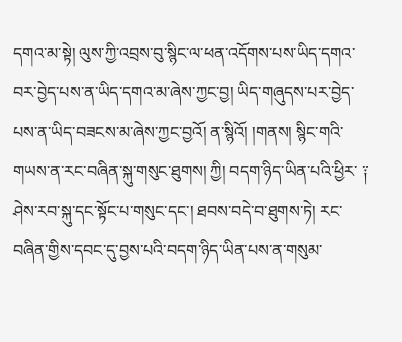དགའ་མ་སྟེ། ལུས་ཀྱི་འབྲས་བུ་སྙིང་ལ་ཕན་འདོགས་པས་ཡིད་དགའ་བར་བྱེད་པས་ན་ཡིད་དགའ་མ་ཞེས་ཀྱང་བྱ། ཡིད་གཞུདས་པར་བྱེད་པས་ན་ཡིད་བཟངས་མ་ཞེས་ཀྱང་བྱའོ། ན་སྙིའོ། །གནས། སྙིང་གའི་གཡས་ན་རང་བཞིན་སྐུ་གསུང་ཐུགས། ཀྱི། བདག་ཉིད་ཡིན་པའི་ཕྱིར་ ༑ ཤེས་རབ་སྐུ་དང་སྟོང་པ་གསུང་དང་། ཐབས་བདེ་བ་ཐུགས་ཏེ། རང་བཞིན་གྱིས་དབང་དུ་བྱས་པའི་བདག་ཉིད་ཡིན་པས་ན་གསུམ་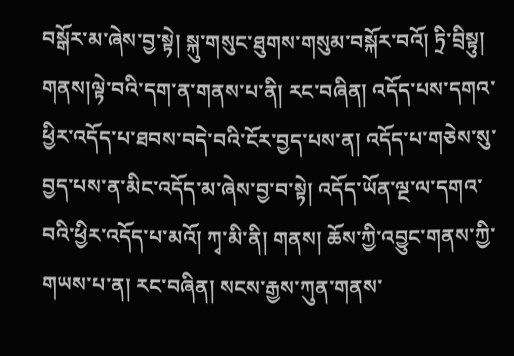བསྒོར་མ་ཞེས་བྱ་སྟེ། སྐུ་གསུང་ཐུགས་གསུམ་བསྐོར་བའོ། ཏྲི་བྲིསྟུ། གནས།ལྟེ་བའི་དག་ན་གནས་པ་ནི། རང་བཞིན། འདོད་པས་དགའ་ཕྱིར་འདོད་པ་ཐབས་བདེ་བའི་ངོར་བྱད་པས་ན། འདོད་པ་གཅེས་སུ་བྱད་པས་ན་མིང་འདོད་མ་ཞེས་བྱ་བ་སྟེ། འདོད་ཡོན་ལྔ་ལ་དགའ་བའི་ཕྱིར་འདོད་པ་མའོ། ཀྭ་མི་ནི། གནས། ཆོས་ཀྱི་འབྱུང་གནས་ཀྱི་གཡས་པ་ན། རང་བཞིན། སངས་རྒྱས་ཀུན་གནས་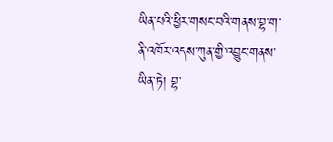ཡིན་པའི་ཕྱིར་གསང་བའི་གནས་བྷ་ག་ནི་འཁོར་འདས་ཀུན་གྱི་འབྱུང་གནས་ཡིན་ཏེ། བྷ་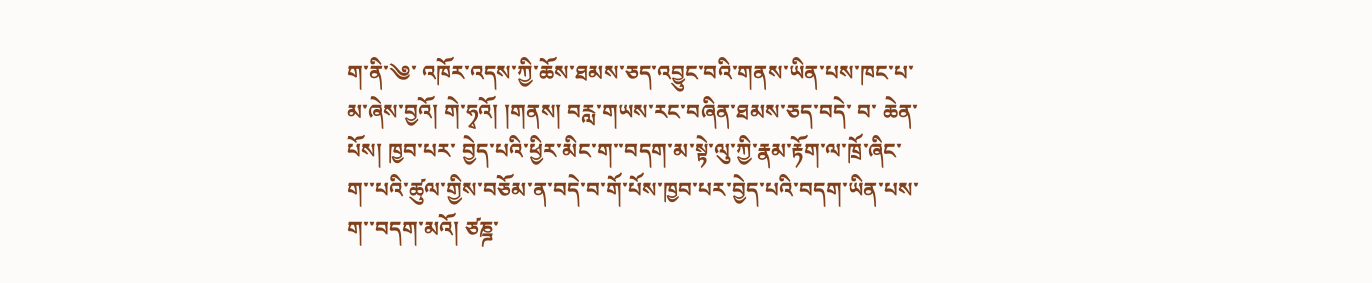ག་ནི་༄་ འཁོར་འདས་ཀྱི་ཆོས་ཐམས་ཅད་འབྱུང་བའི་གནས་ཡིན་པས་ཁང་པ་མ་ཞེས་བྱའོ། གེ་ཧྭའོ། །གནས། བརླ་གཡས་རང་བཞིན་ཐམས་ཅད་བདེ་ བ་ ཆེན་པོས། ཁྱབ་པར་ བྱེད་པའི་ཕྱིར་མིང་ག་་བདག་མ་སྟེ་ལུ་ཀྱི་རྣམ་རྟོག་ལ་ཁྲོ་ཞིང་ག་་པའི་ཚུལ་གྱིས་བཅོམ་ན་བདེ་བ་གོ་པོས་ཁྱབ་པར་བྱེད་པའི་བདག་ཡིན་པས་ག་་བདག་མའོ། ཙཎྜ་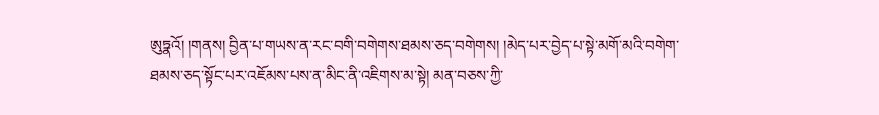ཨུཏྣའོ། །གནས། བྱིན་པ་གཡས་ན་རང་བགི་བགེགས་ཐམས་ཅད་བགེགས། །མེད་པར་བྱེད་པ་སྟེ་མགོ་མའི་བགེག་ཐམས་ཅད་སྟོང་པར་འཇོམས་པས་ན་མིང་ནི་འཇིགས་མ་སྟེ། མན་བཅས་ཀྱི་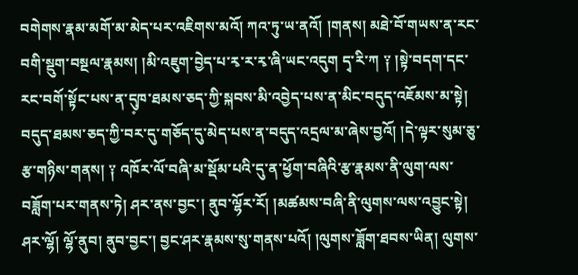བགེགས་རྣམ་མགོ་མ་མེད་པར་འཇིགས་མའོ། ཀའ་ཏུ་ཡ་ནའོ། །གནས། མཐེ་བོ་གཡས་ན་རང་བགི་སྡུག་བསྔལ་རྣམས། །མི་འཇུག་བྱེད་པ་རྭ་ར་རྭ་ཞི་ཡང་འདུག དྭ་རི་ཀ ༑ །སྟེ་བདག་དང་རང་བགོ་སྟོང་པས་ན་དུ༷ཁ་ཐམས་ཅད་ཀྱི་སྐབས་མི་འབྱེད་པས་ན་མིང་བདུད་འཇོམས་མ་སྟེ། བདུད་ཐམས་ཅད་ཀྱི་བར་དུ་གཅོད་དུ་མེད་པས་ན་བདུད་འདྲལ་མ་ཞེས་བྱའོ། །དེ་ལྟར་སུམ་ཅུ་རྩ་གཉིས་གནས། ༑ འཁོར་ལོ་བཞི་མ་སྡོམ་པའི་དུ་ན་ཕྱོག་བཞིའི་རྩ་རྣམས་ནི་ལུག་ལས་བཟློག་པར་གནས་ཏེ། ཤར་ནས་བྱང་། ནུབ་ལྷོར་རོ། །མཚམས་བཞི་ནི་ལུགས་ལས་འབྱུང་སྟེ། ཤར་ལྷོ། ལྷོ་ནུབ། ནུབ་བྱང་། བྱང་ཤར་རྣམས་སུ་གནས་པའོ། །ལུགས་ཟློག་ཐབས་ཡིན། ལུགས་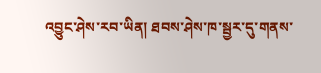འབྱུང་ཤེས་རབ་ཡིན། ཐབས་ཤེས་ཁ་སྦྱར་དུ་གནས་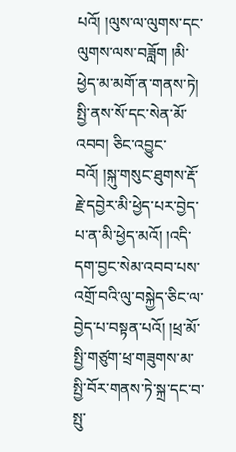པའོ། །ལུས་ལ་ལུགས་དང་ལུགས་ལས་བཟློག །མི་ཕྱེད་མ་མགོ་ན་གནས་ཏེ། སྤྱི་ནས་སོ་དང་སེན་མོ་འབབ། ཅིང་འབྱུང་བའོ། །སྐུ་གསུང་ཐུགས་རྡོ་རྗེ་དབྱེར་མི་ཕྱེད་པར་བྱེད་པ་ན་མི་ཕྱེད་མའོ། །འདི་དག་བྱང་སེམ་འབབ་པས་འགྲོ་བའི་ལུ་བསྐྱེད་ཅིང་ལ་བྱེད་པ་བསྟན་པའོ། །ཕྲ་མོ་སྤྱི་གཙུག་ཕྲ་གཟུགས་མ་སྤྱི་བོར་གནས་ཏེ་སྐྲ་དང་བ་སྤུ་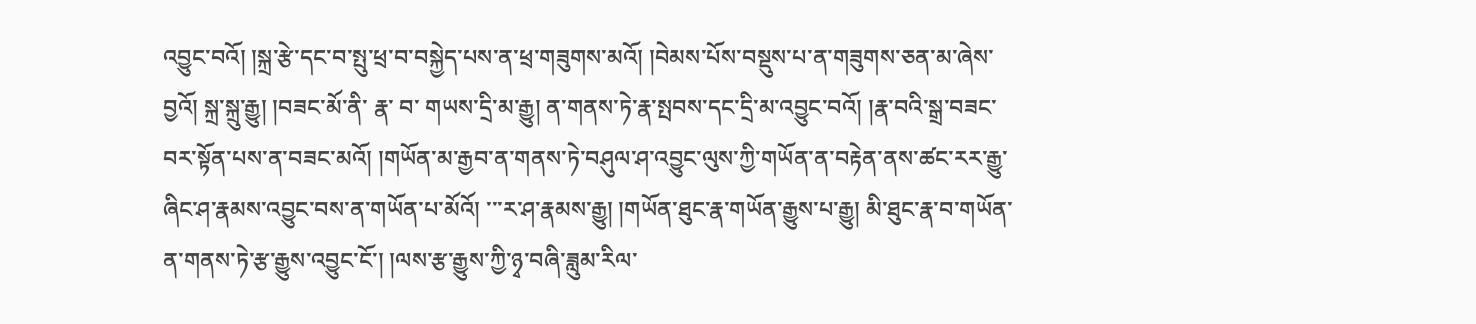འབྱུང་བའོ། །སྐྲ་རྩེ་དང་བ་སྤུ་ཕྲ་བ་བསྐྱེད་པས་ན་ཕྲ་གཟུགས་མའོ། །བེམས་པོས་བསྡུས་པ་ན་གཟུགས་ཅན་མ་ཞེས་བྱའོ། སྐྲ་སྐྲུ་རྒྱུ། །བཟང་མོ་ནི་ རྣ་ བ་ གཡས་དྲི་མ་རྒྱུ། ན་གནས་ཏེ་རྣ་སྤབས་དང་དྲི་མ་འབྱུང་བའོ། །རྣ་བའི་སྒྲ་བཟང་བར་སྟོན་པས་ན་བཟང་མའོ། །གཡོན་མ་རྒྱབ་ན་གནས་ཏེ་བཤུལ་ཤ་འབྱུང་ལུས་ཀྱི་གཡོན་ན་བརྟེན་ནས་ཚང་རར་རྒྱུ་ཞིང་ཤ་རྣམས་འབྱུང་བས་ན་གཡོན་པ་མོའོ། ་་་ར་ཤ་རྣམས་རྒྱུ། །གཡོན་ཐུང་རྣ་གཡོན་རྒྱུས་པ་རྒྱུ། མི་ཐུང་རྣ་བ་གཡོན་ན་གནས་ཏེ་རྩ་རྒྱུས་འབྱུང་ངོ་། །ལས་རྩ་རྒྱུས་ཀྱི་ཉྭ་བཞི་ཟླུམ་རིལ་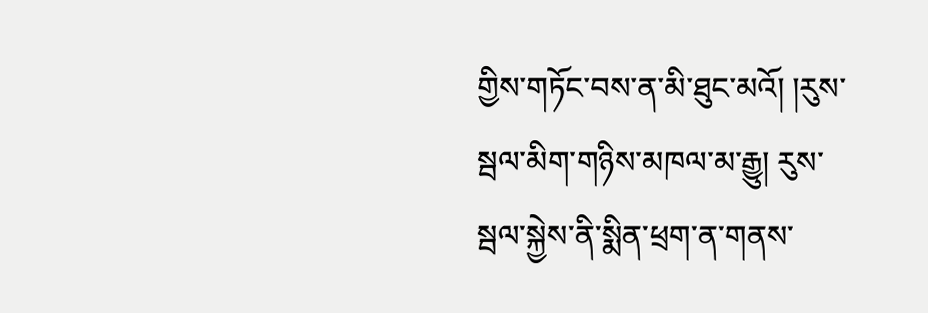གྱིས་གཏོང་བས་ན་མི་ཐུང་མའོ། །རུས་སྦལ་མིག་གཉིས་མཁལ་མ་རྒྱུ། རུས་སྦལ་སྐྱེས་ནི་སྨིན་ཕྲག་ན་གནས་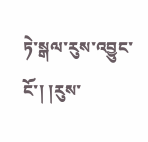ཏེ་སྒལ་རུས་འབྱུང་ངོ་། །རུས་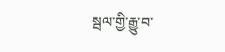སྦལ་གྱི་རྒྱུ་བ་